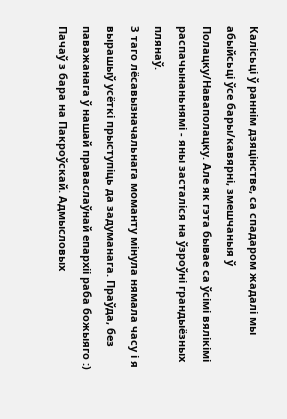Калісьці ў раннім дзяцінстве, са спадаром жадалі мы абыйсьці ўсе бары/кавярні, змешчаныя ў Полацку/Наваполацку. Але як гэта бывае са ўсімі вялікімі распачынаньнямі - яны засталіся на ўзроўні грандыёзных плянаў.
З таго лёсавызначальнага моманту мінула нямала часу і я вырашыў усёткі прыступіць да задуманага. Праўда, без паважанага ў нашай праваслаўнай епархіі раба божыяго :)
Пачаў з бара на Пакроўскай. Адмысловых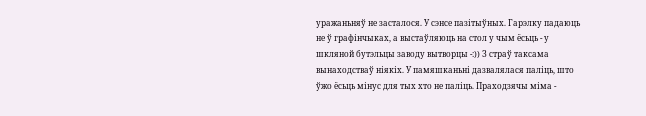уражаньняў не засталося. У сэнсе пазітыўных. Гарэлку падаюць не ў графінчыках, а выстаўляюць на стол у чым ёсьць - у шкляной бутэльцы заводу вытворцы -:)) З страў таксама вынаходстваў ніякіх. У памяшканьні дазвалялася паліць, што ўжо ёсьць мінус для тых хто не паліць. Праходзячы міма -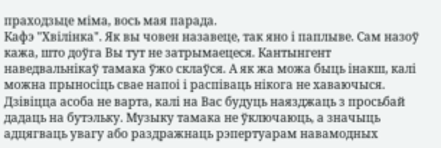праходзьце міма, вось мая парада.
Кафэ "Хвілінка". Як вы човен назавеце, так яно і паплыве. Сам назоў кажа, што доўга Вы тут не затрымаецеся. Кантынгент наведвальнікаў тамака ўжо склаўся. А як жа можа быць інакш, калі можна прыносіць свае напоі і распіваць нікога не хаваючыся. Дзівіцца асоба не варта, калі на Вас будуць наязджаць з просьбай дадаць на бутэльку. Музыку тамака не ўключаюць, а значыць адцягваць увагу або раздражнаць рэпертуарам навамодных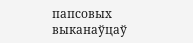папсовых выканаўцаў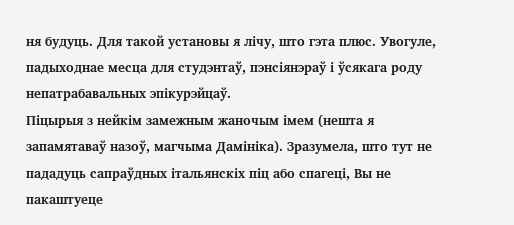ня будуць. Для такой установы я лічу, што гэта плюс. Увогуле, падыходнае месца для студэнтаў, пэнсіянэраў і ўсякага роду непатрабавальных эпікурэйцаў.
Піцырыя з нейкім замежным жаночым імем (нешта я запамятаваў назоў, магчыма Дамініка). Зразумела, што тут не пададуць сапраўдных італьянскіх піц або спагеці, Вы не пакаштуеце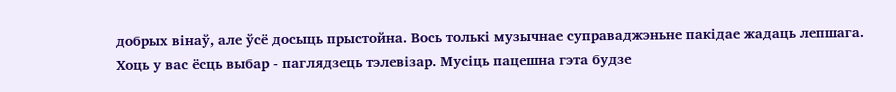добрых вінаў, але ўсё досыць прыстойна. Вось толькі музычнае суправаджэньне пакідае жадаць лепшага. Хоць у вас ёсць выбар - паглядзець тэлевізар. Мусіць пацешна гэта будзе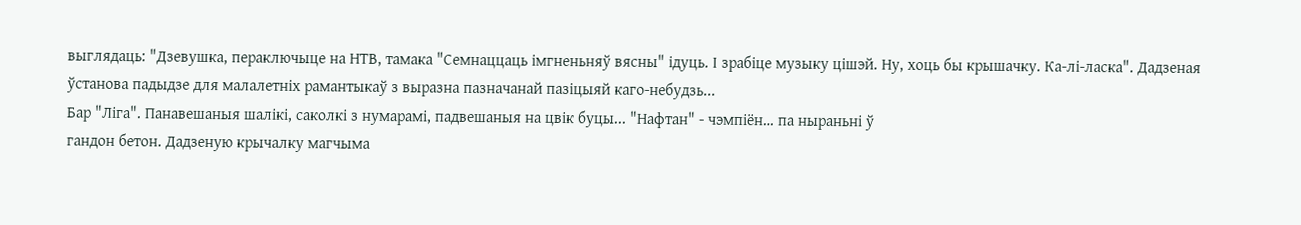выглядаць: "Дзевушка, пераключыце на НТВ, тамака "Семнаццаць імгненьняў вясны" ідуць. І зрабіце музыку цішэй. Ну, хоць бы крышачку. Ка-лі-ласка". Дадзеная ўстанова падыдзе для малалетніх рамантыкаў з выразна пазначанай пазіцыяй каго-небудзь...
Бар "Ліга". Панавешаныя шалікі, саколкі з нумарамі, падвешаныя на цвік буцы... "Нафтан" - чэмпіён… па ныраньні ў
гандон бетон. Дадзеную крычалку магчыма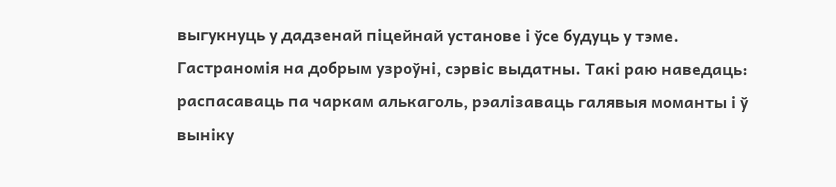выгукнуць у дадзенай піцейнай установе і ўсе будуць у тэме. Гастраномія на добрым узроўні, сэрвіс выдатны. Такі раю наведаць: распасаваць па чаркам алькаголь, рэалізаваць галявыя моманты і ў выніку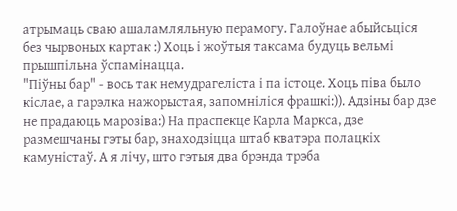атрымаць сваю ашаламляльную перамогу. Галоўнае абыйсьціся без чырвоных картак :) Хоць і жоўтыя таксама будуць вельмі прышпільна ўспамінацца.
"Піўны бар" - вось так немудрагеліста і па істоце. Хоць піва было кіслае, а гарэлка нажорыстая, запомніліся фрашкі:)). Адзіны бар дзе не прадаюць марозіва:) На праспекце Карла Маркса, дзе размешчаны гэты бар, знаходзіцца штаб кватэра полацкіх камуністаў. А я лічу, што гэтыя два брэнда трэба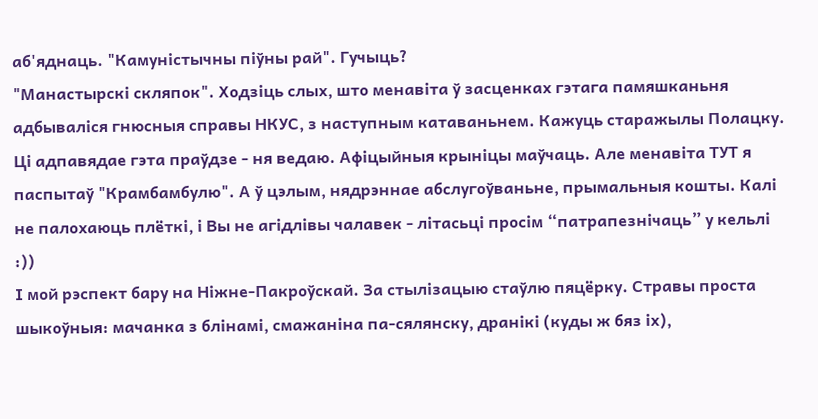аб'яднаць. "Камуністычны піўны рай". Гучыць?
"Манастырскі скляпок". Ходзіць слых, што менавіта ў засценках гэтага памяшканьня адбываліся гнюсныя справы НКУС, з наступным катаваньнем. Кажуць старажылы Полацку. Ці адпавядае гэта праўдзе - ня ведаю. Афіцыйныя крыніцы маўчаць. Але менавіта ТУТ я паспытаў "Крамбамбулю". А ў цэлым, нядрэннае абслугоўваньне, прымальныя кошты. Калі не палохаюць плёткі, і Вы не агідлівы чалавек - літасьці просім “патрапезнічаць” у кельлі :))
І мой рэспект бару на Ніжне-Пакроўскай. За стылізацыю стаўлю пяцёрку. Стравы проста шыкоўныя: мачанка з блінамі, смажаніна па-сялянску, дранікі (куды ж бяз іх),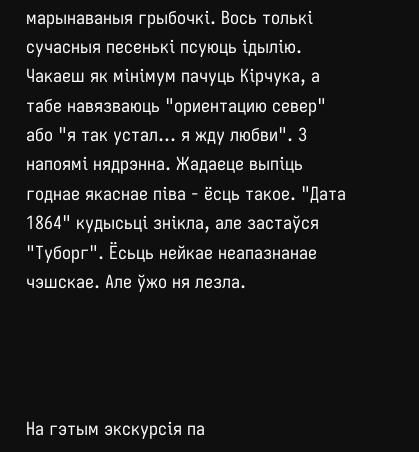марынаваныя грыбочкі. Вось толькі сучасныя песенькі псуюць ідылію. Чакаеш як мінімум пачуць Кірчука, а табе навязваюць "ориентацию север" або "я так устал… я жду любви". З напоямі нядрэнна. Жадаеце выпіць годнае якаснае піва - ёсць такое. "Дата 1864" кудысьці знікла, але застаўся "Туборг". Ёсьць нейкае неапазнанае чэшскае. Але ўжо ня лезла.




На гэтым экскурсія па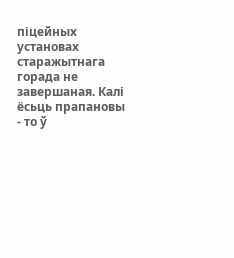піцейных установах старажытнага горада не завершаная. Калі ёсьць прапановы - то ў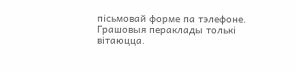пісьмовай форме па тэлефоне. Грашовыя пераклады толькі вітаюцца.